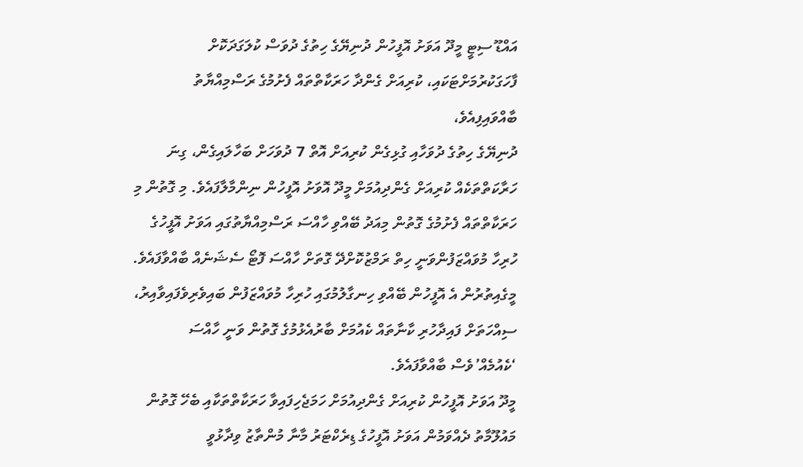އައްޑޫ ސިޓީ މީދޫ އަވަށު އޮފީހުން ދުނިޔޭގެ ހިތުގެ ދުވަސް ކުލަގަދަކޮށް ފާހަގަކުރުމަށްޓަކައި، ކުރިއަށް ގެންދާ ހަރަކާތްތައް ފެށުމުގެ ރަސްމިއްޔާތު ބާއްވައިފިއެވެ،
ދުނިޔޭގެ ހިތުގެ ދުވަހާއި ގުޅިގެން ކުރިއަށް އޮތް 7 ދުވަހަށް ބަހާލައިގެން، ގިނަ ހަރާކަތްތަކެއް ކުރިއަށް ގެންދިއުމަށް މީދޫ އޮވަށު އޮފީހުން ނިންމާލާފައެވެ. މި ގޮތުން މި ހަރަކާތްތައް ފެށުމުގެ ގޮތުން މިއަދު ބޭއްވި ހާއްސަ ރަސްމިއްޔާތުގައި އަވަށު އޮފީހުގެ ހުރިހާ މުވައްޒަފުންވަނީ ހިތް ރަމްޒުކޮށްދޭ ގޮތަށް ހާއްސަ ފޮޓޯ ސެޝަނެއް ބާއްވާފައެވެ. މީގެއިތުރުން އެ އޮފީހުން ބޭއްވި ހިނގާލުމުގައި ހުރިހާ މުވައްޒަފުން ބައިވެރިވެފައިވާއިރު، ސިއްހަތަށް ފައިދާހުރި ކާނާތައް ކެއުމަށް ބާރުއެޅުމުގެ ގޮތުން ވަނީ ހާއްސަ ‘ކެއުމެއް’ވެސް ބާއްވާފައެވެ.
މީދޫ އަވަށު އޮފީހުން ކުރިއަށް ގެންދިއުމަށް ހަމަޖެހިފައިވާ ހަރަކާތްތަކާއި ބެހޭ ގޮތުން މައުލޫމާތު ދެއްވަމުން އަވަށު އޮފީހުގެ ޑިރެކްޓަރު މާނާ މުންތާޒު ވިދާޅުވީ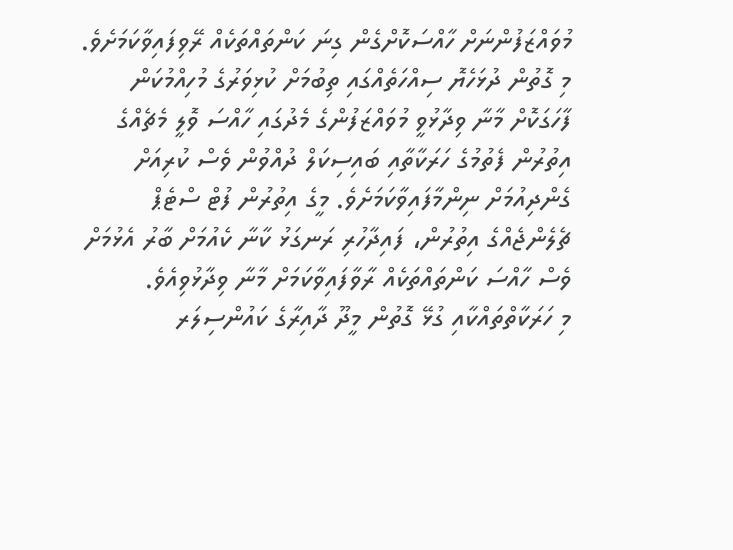މުވައްޒަފުންނަށް ހާއްސަކޮށްގެން ގިނަ ކަންތައްތަކެއް ރޭވިފައިވާކަމަށެވެ. މި ގޮތުން ދުޅަހެޔޮ ސިއްހަތެއްގައި ތިބުމަށް ކުޅިވަރުގެ މުހިއްމުކަން ފާހަގަކޮށް މާނާ ވިދާޅުވީ މުވައްޒަފުންގެ މެދުގައި ހާއްސަ ވޮލީ މެޗެއްގެ އިތުރުން ފެތުމުގެ ހަރަކާތާއި ބައިސިކަލް ދުއްވުން ވެސް ކުރިއަށް ގެންދިއުމަށް ނިންމާފައިވާކަމަށެވެ. މީގެ އިތުރުން ފުޓް ސްޓެޕް ޗެލެންޖެއްގެ އިތުރުން، ފައިދާހުރި ރަނގަޅު ކާނާ ކެއުމަށް ބާރު އެޅުމަށް ވެސް ހާއްސަ ކަންތައްތަކެއް ރާވާފައިވާކަމަށް މާނާ ވިދާޅުވިއެވެ.
މި ހަރަކާތްތައްކާއި ގުޅޭ ގޮތުން މީދޫ ދާއިރާގެ ކައުންސިލަރ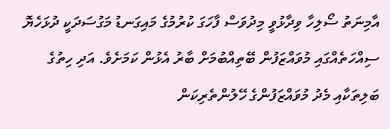އާމިނަތު ސޯލިހާ ވިދާޅުވީ މިދުވަސް ފާހަގަ ކުރުމުގެ މައިގަނޑު މަގުސަދަކީ ދުޅަހެޔޮ ސިއްހަތެއްގައި މުވައްޒަފުން ބޭތިއްބުމަށް ބާރު އެޅުން ކަމަށެވެ. އަދި ހިތުގެ ބަލިތަކާއި މެދު މުވައްޒަފުންގެ ހޭލުންތެރިކަން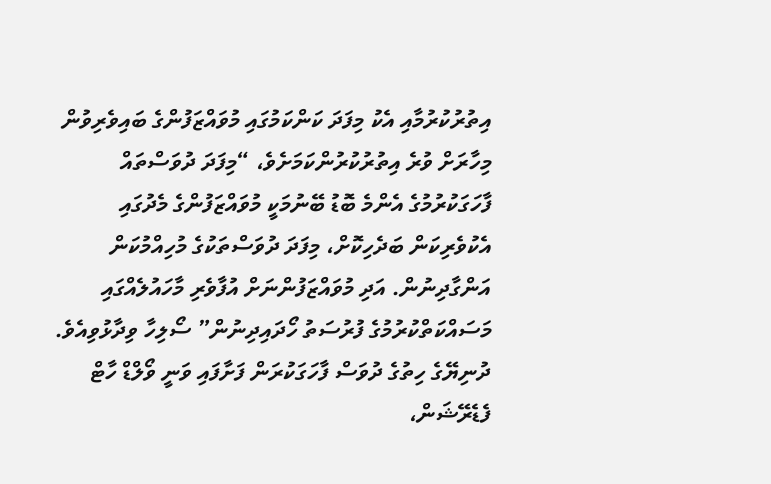އިތުރުކުރުމާއި އެކު މިފަދަ ކަންކަމުގައި މުވައްޒަފުންގެ ބައިވެރިވުން މިހާރަށް ވުރެ އިތުރުކުރުންކަމަށެވެ، “މިފަދަ ދުވަސްތައް ފާހަގަކުރުމުގެ އެންމެ ބޮޑު ބޭނުމަކީ މުވައްޒަފުންގެ މެދުގައި އެކުވެރިކަން ބަދެހިކޮށް، މިފަދަ ދުވަސްތަކުގެ މުހިއްމުކަން އަންގާދިނުން. އަދި މުވައްޒަފުންނަށް އުފާވެރި މާހައުލެއްގައި މަސައްކަތްކުރުމުގެ ފުރުސަތު ހޯދައިދިނުން” ސޯލިހާ ވިދާޅުވިއެވެ.
ދުނިޔޭގެ ހިތުގެ ދުވަސް ފާހަގަކުރަން ފަށާފައި ވަނީ ވޯލްޑް ހާޓް ފެޑެރޭޝަން،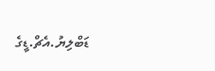ޑަބްލިޔު.އެޗް.ޑީގެ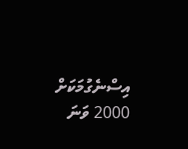އިސްނެގުމަކަށް 2000 ވަނަ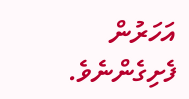އަހަރުން ފެށިގެންނެވެ.